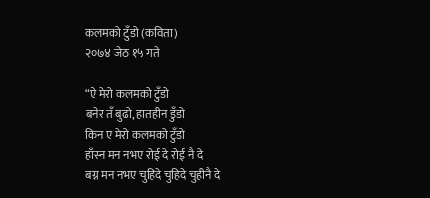कलमको टुँडो (कविता)
२०७४ जेठ १५ गते

“ऐ मेरो कलमको टुँडो
बनेर तँ बुढो, हातहीन डुँडो
किन ए मेरो कलमको टुँडो
हाँस्न मन नभए रोई दे रोई नै दे
बग्न मन नभए चुहिदे चुहिदे चुहीनै दे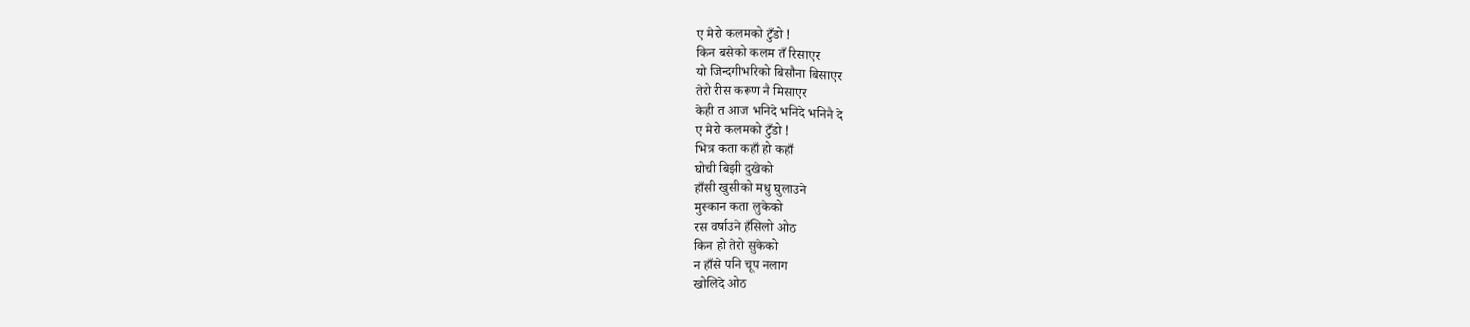ए मेरो कलमको टुँडो !
किन बसेको कलम तँ रिसाएर
यो जिन्दगीभरिको बिसौना बिसाएर
तेरो रीस करूण नै मिसाएर
केही त आज भनिदे भनिदे भनिनै दे
ए मेरो कलमको टुँडो !
भित्र कता कहाँ हो कहाँ
घोची बिझी दुखेको
हाँसी खुसीको मधु घुलाउने
मुस्कान कता लुकेको
रस वर्षाउने हँसिलो ओठ
किन हो तेरो सुकेको
न हाँसे पनि चूप नलाग
खोलिदे ओठ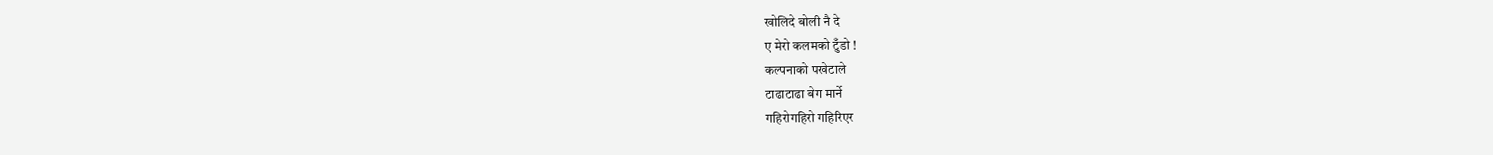खोलिदे बोली नै दे
ए मेरो कलमको टुँडो !
कल्पनाको पखेटाले
टाढाटाढा बेग मार्ने
गहिरोगहिरो गहिरिएर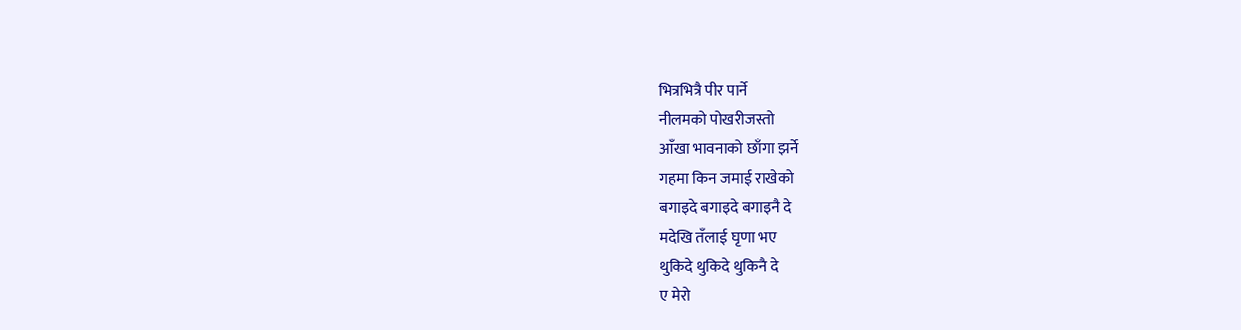भित्रभित्रै पीर पार्ने
नीलमको पोखरीजस्तो
आँखा भावनाको छाँगा झर्ने
गहमा किन जमाई राखेको
बगाइदे बगाइदे बगाइनै दे
मदेखि तँलाई घृणा भए
थुकिदे थुकिदे थुकिनै दे
ए मेरो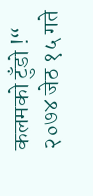कलमको टुँडो !“
२०७४ जेठ १५ गते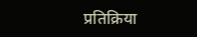प्रतिक्रिया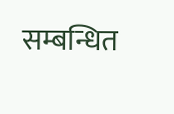सम्बन्धित